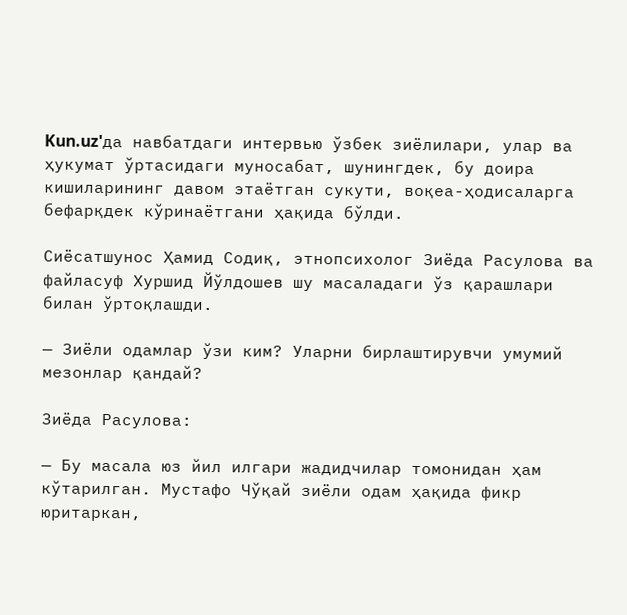Kun.uz'да навбатдаги интервью ўзбек зиёлилари, улар ва ҳукумат ўртасидаги муносабат, шунингдек, бу доира кишиларининг давом этаётган сукути, воқеа-ҳодисаларга бефарқдек кўринаётгани ҳақида бўлди.

Сиёсатшунос Ҳамид Содиқ, этнопсихолог Зиёда Расулова ва файласуф Хуршид Йўлдошев шу масаладаги ўз қарашлари билан ўртоқлашди.

— Зиёли одамлар ўзи ким? Уларни бирлаштирувчи умумий мезонлар қандай?

Зиёда Расулова:

— Бу масала юз йил илгари жадидчилар томонидан ҳам кўтарилган. Мустафо Чўқай зиёли одам ҳақида фикр юритаркан,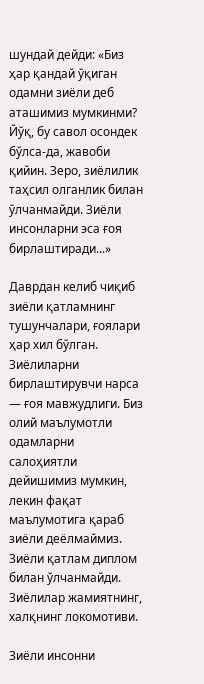шундай дейди: «Биз ҳар қандай ўқиган одамни зиёли деб аташимиз мумкинми? Йўқ, бу савол осондек бўлса-да, жавоби қийин. Зеро, зиёлилик таҳсил олганлик билан ўлчанмайди. Зиёли инсонларни эса ғоя бирлаштиради...»

Даврдан келиб чиқиб зиёли қатламнинг тушунчалари, ғоялари ҳар хил бўлган. Зиёлиларни бирлаштирувчи нарса — ғоя мавжудлиги. Биз олий маълумотли одамларни салоҳиятли дейишимиз мумкин, лекин фақат маълумотига қараб зиёли деёлмаймиз. Зиёли қатлам диплом билан ўлчанмайди. Зиёлилар жамиятнинг, халқнинг локомотиви.

Зиёли инсонни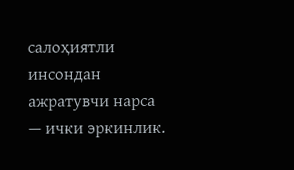салоҳиятли инсондан ажратувчи нарса — ички эркинлик.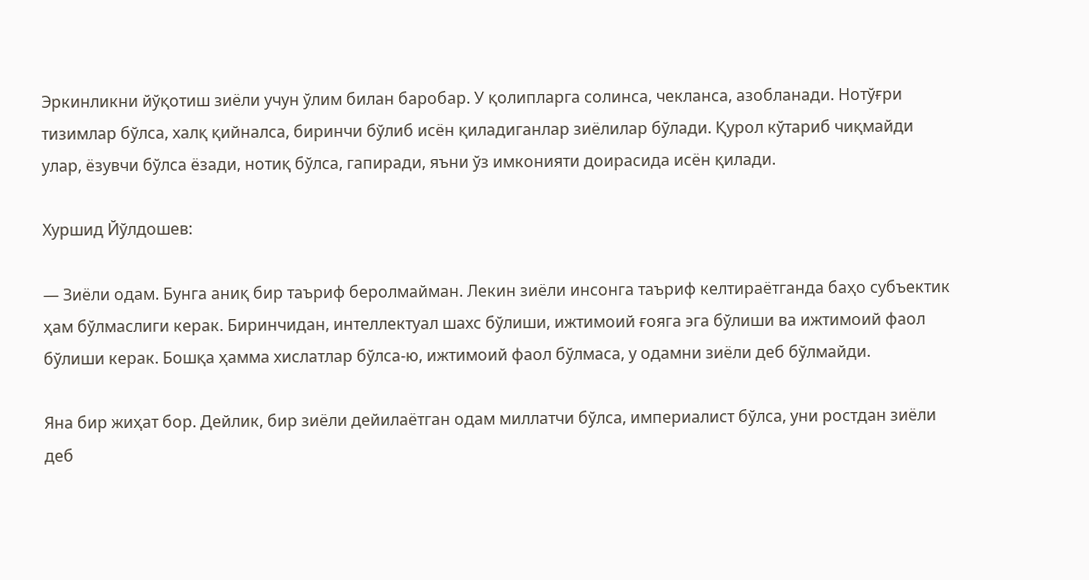Эркинликни йўқотиш зиёли учун ўлим билан баробар. У қолипларга солинса, чекланса, азобланади. Нотўғри тизимлар бўлса, халқ қийналса, биринчи бўлиб исён қиладиганлар зиёлилар бўлади. Қурол кўтариб чиқмайди улар, ёзувчи бўлса ёзади, нотиқ бўлса, гапиради, яъни ўз имконияти доирасида исён қилади.

Хуршид Йўлдошев:

— Зиёли одам. Бунга аниқ бир таъриф беролмайман. Лекин зиёли инсонга таъриф келтираётганда баҳо субъектик ҳам бўлмаслиги керак. Биринчидан, интеллектуал шахс бўлиши, ижтимоий ғояга эга бўлиши ва ижтимоий фаол бўлиши керак. Бошқа ҳамма хислатлар бўлса-ю, ижтимоий фаол бўлмаса, у одамни зиёли деб бўлмайди.

Яна бир жиҳат бор. Дейлик, бир зиёли дейилаётган одам миллатчи бўлса, империалист бўлса, уни ростдан зиёли деб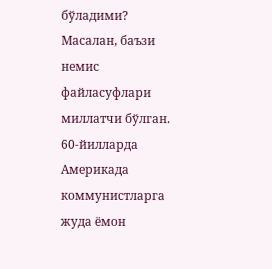бўладими? Масалан, баъзи немис файласуфлари миллатчи бўлган. 60-йилларда Америкада коммунистларга жуда ёмон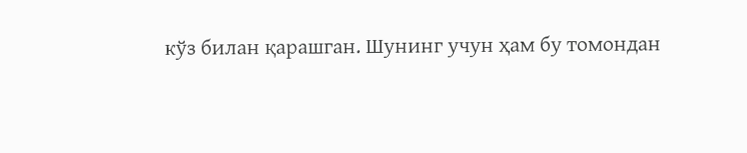кўз билан қарашган. Шунинг учун ҳам бу томондан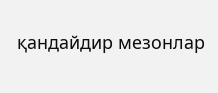қандайдир мезонлар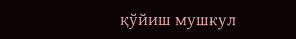қўйиш мушкул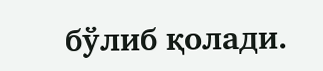бўлиб қолади.